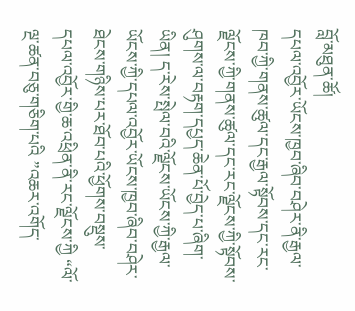བློ་མཐུན་ཚོ།
དཔལ་འབྱོར་ཡོངས་ཁྱབ་ཞིབ་བཤེར་ནི་རྒྱལ་ཁབ་ཀྱི་གནས་ཚུལ་དང་རྒྱལ་སྟོབས་དང་རང་ལྗོངས་ཀྱི་གནས་ཚུལ་དང་རང་ལྗོངས་ཀྱི་སྟོབས་ཤུགས་ལ་བརྟག་དཔྱད་ཆེན་པོ་བྱེད་པ་ཞིག་ཡིན། ད་རེས་སྤེལ་བའི་ལྗོངས་ཡོངས་ཀྱི་རྒྱལ་ཡོངས་ཀྱི་དཔལ་འབྱོར་ཡོངས་ཁྱབ་ཞིབ་བཤེར་ཐེངས་གཉིས་པར་ཐོབ་པའི་ཕྱོགས་བསྡུས་དཔལ་འབྱོར་གྱི་ཆ་འཕྲིན་ནི་རང་ལྗོངས་ཀྱི “ལོ་ལྔ་ཚན་བཅུ་གཅིག་པའི ”འཆར་འགོད་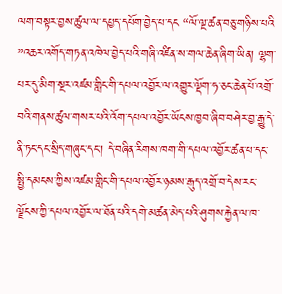ལག་བསྟར་བྱས་ཚུལ་ལ་དཔྱད་དཔོག་བྱེད་པ་དང “ལོ་ལྔ་ཚན་བཅུ་གཉིས་པའི ”འཆར་འགོད་གཏན་འཁེལ་བྱེད་པའི་གཞི་འཛིན་ས་གལ་ཆེན་ཞིག་ཡིན། ལྷག་པར་དུ་མིག་སྔར་འཛམ་གླིང་གི་དཔལ་འབྱོར་ལ་འགྱུར་ལྡོག་ཧ་ཅང་ཆེན་པོ་འགྲོ་བའི་གནས་ཚུལ་གསར་པའི་འོག་དཔལ་འབྱོར་ཡོངས་ཁྱབ་ཞིབ་བཤེར་བྱ་རྒྱུ་དེ་ནི་ཏང་དང་སྲིད་གཞུང་དང་། དེ་བཞིན་རིགས་ཁག་གི་དཔལ་འབྱོར་ཚན་པ་དང་སྤྱི་དམངས་ཀྱིས་འཛམ་གླིང་གི་དཔལ་འབྱོར་ཉམས་རྒུད་འགྲོ་བ་དེས་རང་ལྗོངས་ཀྱི་དཔལ་འབྱོར་ལ་ཐོན་པའི་དགེ་མཚན་མེད་པའི་ཤུགས་རྐྱེན་ལ་ཁ་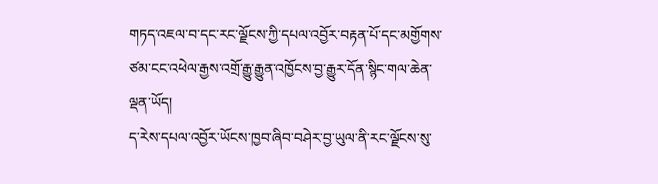གཏད་འཇལ་བ་དང་རང་ལྗོངས་ཀྱི་དཔལ་འབྱོར་བརྟན་པོ་དང་མགྱོགས་ཙམ་ངང་འཕེལ་རྒྱས་འགྲོ་རྒྱུ་རྒྱུན་འཁྱོངས་བྱ་རྒྱུར་དོན་སྙིང་གལ་ཆེན་ལྡན་ཡོད།
ད་རེས་དཔལ་འབྱོར་ཡོངས་ཁྱབ་ཞིབ་བཤེར་བྱ་ཡུལ་ནི་རང་ལྗོངས་སུ་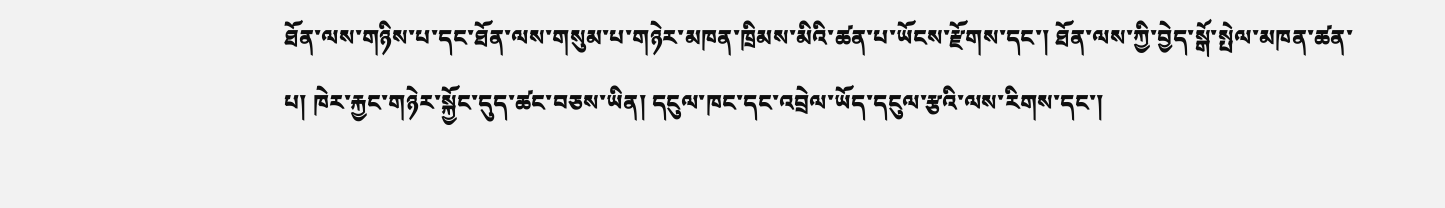ཐོན་ལས་གཉིས་པ་དང་ཐོན་ལས་གསུམ་པ་གཉེར་མཁན་ཁྲིམས་མིའི་ཚན་པ་ཡོངས་རྫོགས་དང་། ཐོན་ལས་ཀྱི་བྱེད་སྒོ་སྤེལ་མཁན་ཚན་པ། ཁེར་རྐྱང་གཉེར་སྐྱོང་དུད་ཚང་བཅས་ཡིན། དངུལ་ཁང་དང་འབྲེལ་ཡོད་དངུལ་རྩའི་ལས་རིགས་དང་།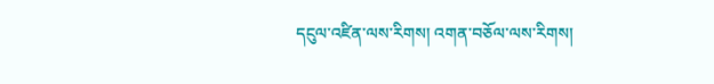དངུལ་འཛིན་ལས་རིགས། འགན་བཅོལ་ལས་རིགས།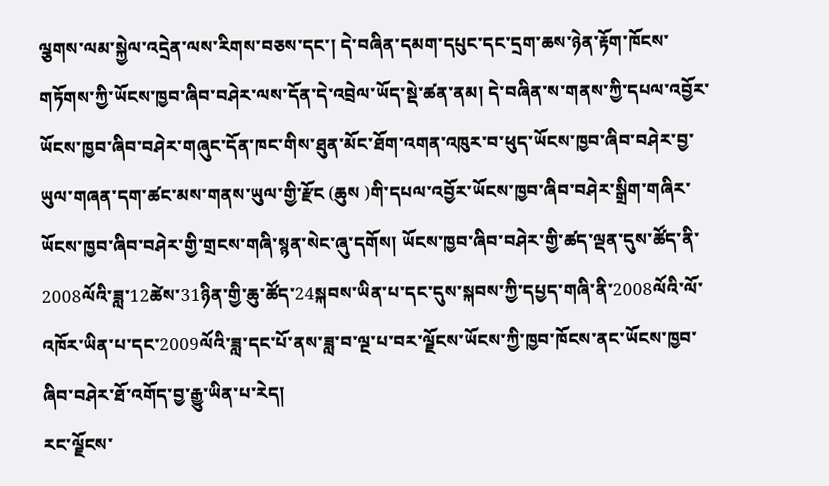ལྕགས་ལམ་སྐྱེལ་འདྲེན་ལས་རིགས་བཅས་དང་། དེ་བཞིན་དམག་དཔུང་དང་དྲག་ཆས་ཉེན་རྟོག་ཁོངས་གཏོགས་ཀྱི་ཡོངས་ཁྱབ་ཞིབ་བཤེར་ལས་དོན་དེ་འབྲེལ་ཡོད་སྡེ་ཚན་ནམ། དེ་བཞིན་ས་གནས་ཀྱི་དཔལ་འབྱོར་ཡོངས་ཁྱབ་ཞིབ་བཤེར་གཞུང་དོན་ཁང་གིས་ཐུན་མོང་ཐོག་འགན་འཁུར་བ་ཕུད་ཡོངས་ཁྱབ་ཞིབ་བཤེར་བྱ་ཡུལ་གཞན་དག་ཚང་མས་གནས་ཡུལ་གྱི་རྫོང (ཆུས )གི་དཔལ་འབྱོར་ཡོངས་ཁྱབ་ཞིབ་བཤེར་སྒྲིག་གཞིར་ཡོངས་ཁྱབ་ཞིབ་བཤེར་གྱི་གྲངས་གཞི་སྙན་སེང་ཞུ་དགོས། ཡོངས་ཁྱབ་ཞིབ་བཤེར་གྱི་ཚད་ལྡན་དུས་ཚོད་ནི་2008ལོའི་ཟླ་12ཚེས་31ཉིན་གྱི་ཆུ་ཚོད་24སྐབས་ཡིན་པ་དང་དུས་སྐབས་ཀྱི་དཔྱད་གཞི་ནི་2008ལོའི་ལོ་འཁོར་ཡིན་པ་དང་2009ལོའི་ཟླ་དང་པོ་ནས་ཟླ་བ་ལྔ་པ་བར་ལྗོངས་ཡོངས་ཀྱི་ཁྱབ་ཁོངས་ནང་ཡོངས་ཁྱབ་ཞིབ་བཤེར་ཐོ་འགོད་བྱ་རྒྱུ་ཡིན་པ་རེད།
རང་ལྗོངས་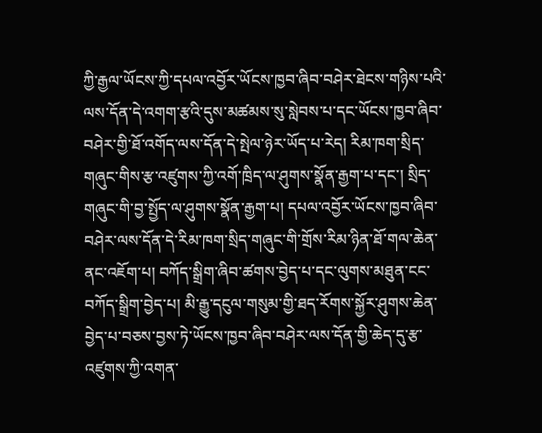ཀྱི་རྒྱལ་ཡོངས་ཀྱི་དཔལ་འབྱོར་ཡོངས་ཁྱབ་ཞིབ་བཤེར་ཐེངས་གཉིས་པའི་ལས་དོན་དེ་འགག་རྩའི་དུས་མཚམས་སུ་སླེབས་པ་དང་ཡོངས་ཁྱབ་ཞིབ་བཤེར་གྱི་ཐོ་འགོད་ལས་དོན་དེ་སྤེལ་ཉེར་ཡོད་པ་རེད། རིམ་ཁག་སྲིད་གཞུང་གིས་རྩ་འཛུགས་ཀྱི་འགོ་ཁྲིད་ལ་ཤུགས་སྣོན་རྒྱག་པ་དང་། སྲིད་གཞུང་གི་བྱ་སྤྱོད་ལ་ཤུགས་སྣོན་རྒྱག་པ། དཔལ་འབྱོར་ཡོངས་ཁྱབ་ཞིབ་བཤེར་ལས་དོན་དེ་རིམ་ཁག་སྲིད་གཞུང་གི་གྲོས་རིམ་ཉིན་ཐོ་གལ་ཆེན་ནང་འཇོག་པ། བཀོད་སྒྲིག་ཞིབ་ཚགས་བྱེད་པ་དང་ལུགས་མཐུན་ངང་བཀོད་སྒྲིག་བྱེད་པ། མི་རྒྱུ་དངུལ་གསུམ་གྱི་ཐད་རོགས་སྐྱོར་ཤུགས་ཆེན་བྱེད་པ་བཅས་བྱས་ཏེ་ཡོངས་ཁྱབ་ཞིབ་བཤེར་ལས་དོན་གྱི་ཆེད་དུ་རྩ་འཛུགས་ཀྱི་འགན་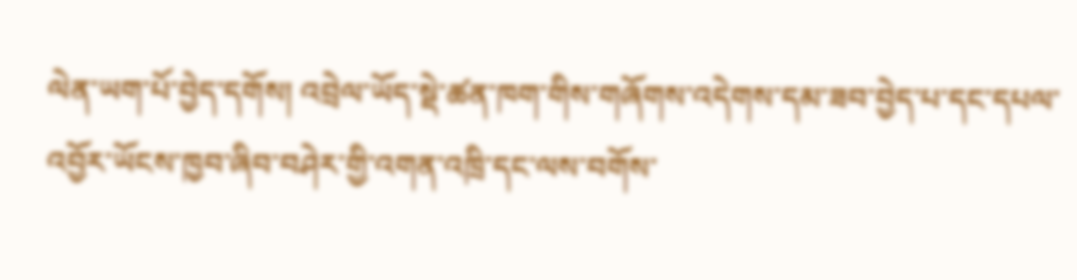ལེན་ཡག་པོ་བྱེད་དགོས། འབྲེལ་ཡོད་སྡེ་ཚན་ཁག་གིས་གཞོགས་འདེགས་དམ་ཟབ་བྱེད་པ་དང་དཔལ་འབྱོར་ཡོངས་ཁྱབ་ཞིབ་བཤེར་གྱི་འགན་འཁྲི་དང་ལས་བགོས་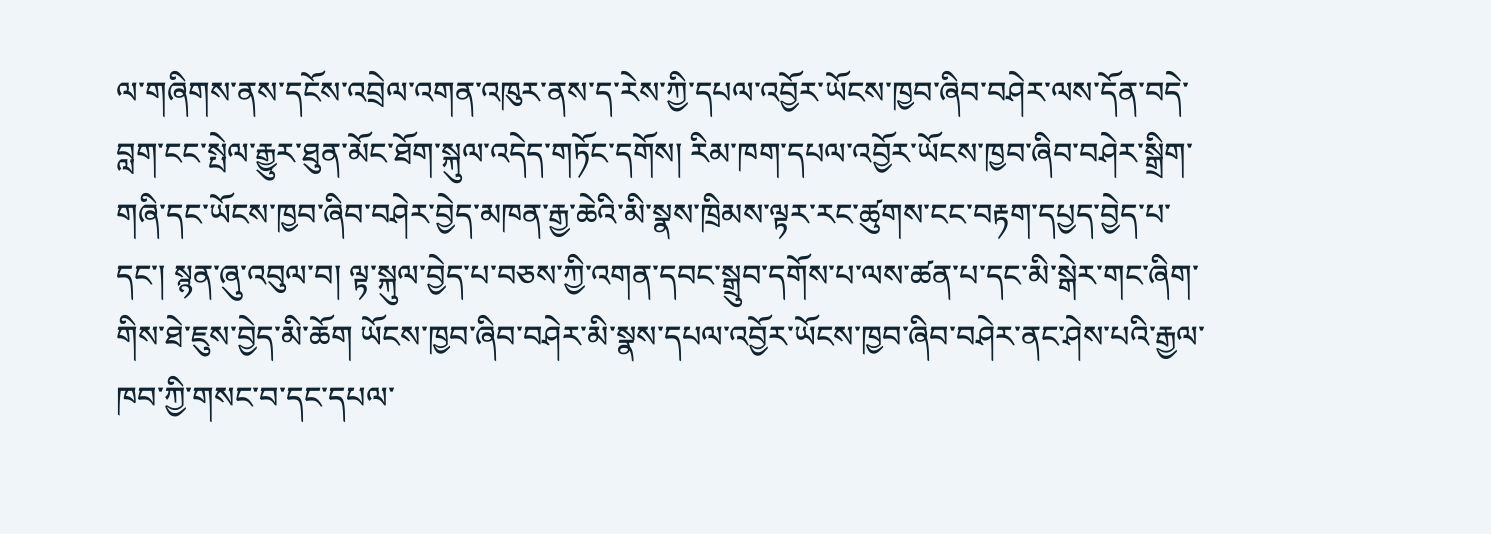ལ་གཞིགས་ནས་དངོས་འབྲེལ་འགན་འཁུར་ནས་ད་རེས་ཀྱི་དཔལ་འབྱོར་ཡོངས་ཁྱབ་ཞིབ་བཤེར་ལས་དོན་བདེ་བླག་ངང་སྤེལ་རྒྱུར་ཐུན་མོང་ཐོག་སྐུལ་འདེད་གཏོང་དགོས། རིམ་ཁག་དཔལ་འབྱོར་ཡོངས་ཁྱབ་ཞིབ་བཤེར་སྒྲིག་གཞི་དང་ཡོངས་ཁྱབ་ཞིབ་བཤེར་བྱེད་མཁན་རྒྱ་ཆེའི་མི་སྣས་ཁྲིམས་ལྟར་རང་ཚུགས་ངང་བརྟག་དཔྱད་བྱེད་པ་དང་། སྙན་ཞུ་འབུལ་བ། ལྟ་སྐུལ་བྱེད་པ་བཅས་ཀྱི་འགན་དབང་སྒྲུབ་དགོས་པ་ལས་ཚན་པ་དང་མི་སྒེར་གང་ཞིག་གིས་ཐེ་ཇུས་བྱེད་མི་ཆོག ཡོངས་ཁྱབ་ཞིབ་བཤེར་མི་སྣས་དཔལ་འབྱོར་ཡོངས་ཁྱབ་ཞིབ་བཤེར་ནང་ཤེས་པའི་རྒྱལ་ཁབ་ཀྱི་གསང་བ་དང་དཔལ་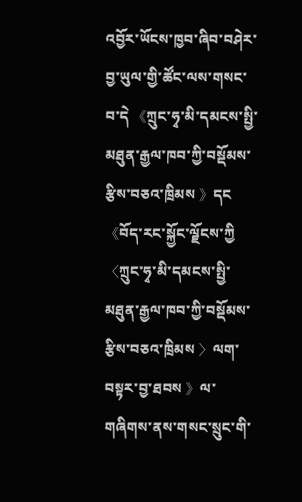འབྱོར་ཡོངས་ཁྱབ་ཞིབ་བཤེར་བྱ་ཡུལ་གྱི་ཚོང་ལས་གསང་བ་དེ 《ཀྲུང་ཧྭ་མི་དམངས་སྤྱི་མཐུན་རྒྱལ་ཁབ་ཀྱི་བསྡོམས་རྩིས་བཅའ་ཁྲིམས 》དང 《བོད་རང་སྐྱོང་ལྗོངས་ཀྱི 〈ཀྲུང་ཧྭ་མི་དམངས་སྤྱི་མཐུན་རྒྱལ་ཁབ་ཀྱི་བསྡོམས་རྩིས་བཅའ་ཁྲིམས 〉ལག་བསྟར་བྱ་ཐབས 》ལ་གཞིགས་ནས་གསང་སྲུང་གི་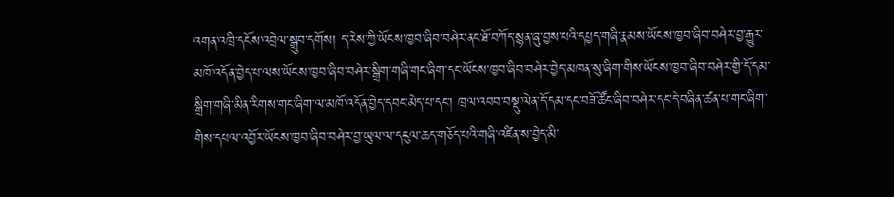འགན་འཁྲི་དངོས་འབྲེལ་སྒྲུབ་དགོས། ད་རེས་ཀྱི་ཡོངས་ཁྱབ་ཞིབ་བཤེར་ནང་ཐོ་བཀོད་སྙན་ཞུ་བྱས་པའི་དཔྱད་གཞི་རྣམས་ཡོངས་ཁྱབ་ཞིབ་བཤེར་བྱ་རྒྱུར་མཁོ་འདོན་བྱེད་པ་ལས་ཡོངས་ཁྱབ་ཞིབ་བཤེར་སྒྲིག་གཞི་གང་ཞིག་དང་ཡོངས་ཁྱབ་ཞིབ་བཤེར་བྱེད་མཁན་སུ་ཞིག་གིས་ཡོངས་ཁྱབ་ཞིབ་བཤེར་གྱི་དོ་དམ་སྒྲིག་གཞི་མིན་རིགས་གང་ཞིག་ལ་མཁོ་འདོན་བྱེད་དབང་མེད་པ་དང་། ཁྲལ་འབབ་བསྡུ་ལེན་དོ་དམ་དང་བཟོ་ཚོང་ཞིབ་བཤེར་དང་དེ་བཞིན་ཚན་པ་གང་ཞིག་གིས་དཔལ་འབྱོར་ཡོངས་ཁྱབ་ཞིབ་བཤེར་བྱ་ཡུལ་ལ་དངུལ་ཆད་གཅོད་པའི་གཞི་འཛིན་ས་བྱེད་མི་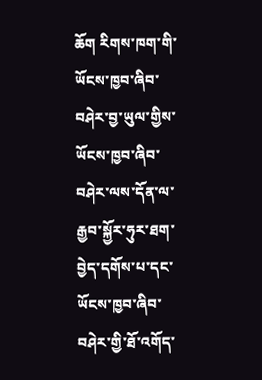ཆོག རིགས་ཁག་གི་ཡོངས་ཁྱབ་ཞིབ་བཤེར་བྱ་ཡུལ་གྱིས་ཡོངས་ཁྱབ་ཞིབ་བཤེར་ལས་དོན་ལ་རྒྱབ་སྐྱོར་ཧུར་ཐག་བྱེད་དགོས་པ་དང་ཡོངས་ཁྱབ་ཞིབ་བཤེར་གྱི་ཐོ་འགོད་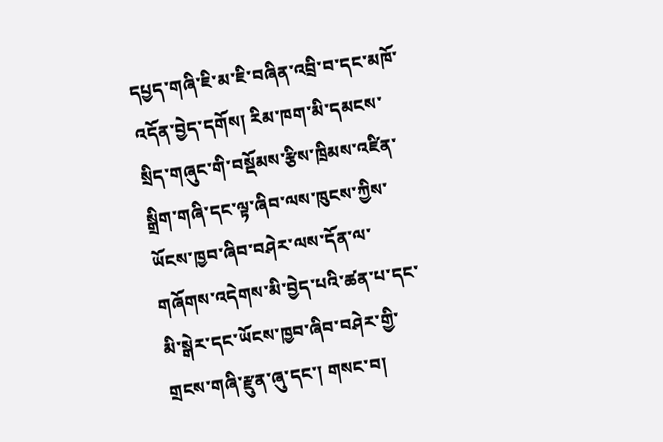དཔྱད་གཞི་ཇི་མ་ཇི་བཞིན་འབྲི་བ་དང་མཁོ་འདོན་བྱེད་དགོས། རིམ་ཁག་མི་དམངས་སྲིད་གཞུང་གི་བསྡོམས་རྩིས་ཁྲིམས་འཛིན་སྒྲིག་གཞི་དང་ལྟ་ཞིབ་ལས་ཁུངས་ཀྱིས་ཡོངས་ཁྱབ་ཞིབ་བཤེར་ལས་དོན་ལ་གཞོགས་འདེགས་མི་བྱེད་པའི་ཚན་པ་དང་མི་སྒེར་དང་ཡོངས་ཁྱབ་ཞིབ་བཤེར་གྱི་གྲངས་གཞི་རྫུན་ཞུ་དང་། གསང་བ།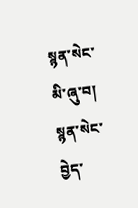སྙན་སེང་མི་ཞུ་བ། སྙན་སེང་བྱེད་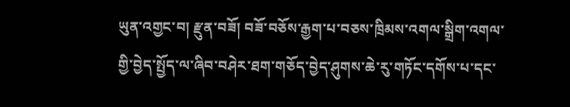ཡུན་འགྱང་བ། རྫུན་བཟོ། བཟོ་བཅོས་རྒྱག་པ་བཅས་ཁྲིམས་འགལ་སྒྲིག་འགལ་གྱི་བྱེད་སྤྱོད་ལ་ཞིབ་བཤེར་ཐག་གཅོད་བྱེད་ཤུགས་ཆེ་རུ་གཏོང་དགོས་པ་དང་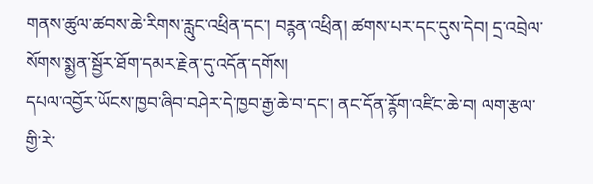གནས་ཚུལ་ཚབས་ཆེ་རིགས་རླུང་འཕྲིན་དང་། བཪྙན་འཕྲིན། ཚགས་པར་དང་དུས་དེབ། དྲ་འབྲེལ་སོགས་སྨྱན་སྦྱོར་ཐོག་དམར་རྗེན་དུ་འདོན་དགོས།
དཔལ་འབྱོར་ཡོངས་ཁྱབ་ཞིབ་བཤེར་དེ་ཁྱབ་རྒྱ་ཆེ་བ་དང་། ནང་དོན་ཪྙོག་འཛིང་ཆེ་བ། ལག་རྩལ་གྱི་རེ་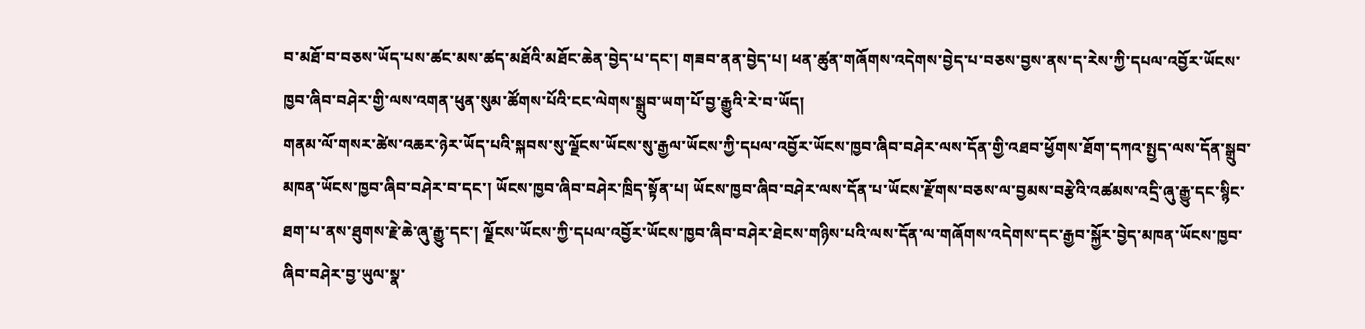བ་མཐོ་བ་བཅས་ཡོད་པས་ཚང་མས་ཚད་མཐོའི་མཐོང་ཆེན་བྱེད་པ་དང་། གཟབ་ནན་བྱེད་པ། ཕན་ཚུན་གཞོགས་འདེགས་བྱེད་པ་བཅས་བྱས་ནས་ད་རེས་ཀྱི་དཔལ་འབྱོར་ཡོངས་ཁྱབ་ཞིབ་བཤེར་གྱི་ལས་འགན་ཕུན་སུམ་ཚོགས་པོའི་ངང་ལེགས་སྒྲུབ་ཡག་པོ་བྱ་རྒྱུའི་རེ་བ་ཡོད།
གནམ་ལོ་གསར་ཚེས་འཆར་ཉེར་ཡོད་པའི་སྐབས་སུ་ལྗོངས་ཡོངས་སུ་རྒྱལ་ཡོངས་ཀྱི་དཔལ་འབྱོར་ཡོངས་ཁྱབ་ཞིབ་བཤེར་ལས་དོན་གྱི་འཐབ་ཕྱོགས་ཐོག་དཀའ་སྤྱད་ལས་དོན་སྒྲུབ་མཁན་ཡོངས་ཁྱབ་ཞིབ་བཤེར་བ་དང་། ཡོངས་ཁྱབ་ཞིབ་བཤེར་ཁྲིད་སྟོན་པ། ཡོངས་ཁྱབ་ཞིབ་བཤེར་ལས་དོན་པ་ཡོངས་རྫོགས་བཅས་ལ་བྱམས་བརྩེའི་འཚམས་འདྲི་ཞུ་རྒྱུ་དང་སྙིང་ཐག་པ་ནས་ཐུགས་རྗེ་ཆེ་ཞུ་རྒྱུ་དང་། ལྗོངས་ཡོངས་ཀྱི་དཔལ་འབྱོར་ཡོངས་ཁྱབ་ཞིབ་བཤེར་ཐེངས་གཉིས་པའི་ལས་དོན་ལ་གཞོགས་འདེགས་དང་རྒྱབ་སྐྱོར་བྱེད་མཁན་ཡོངས་ཁྱབ་ཞིབ་བཤེར་བྱ་ཡུལ་སྣ་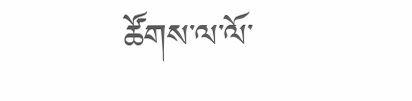ཚོགས་ལ་ལོ་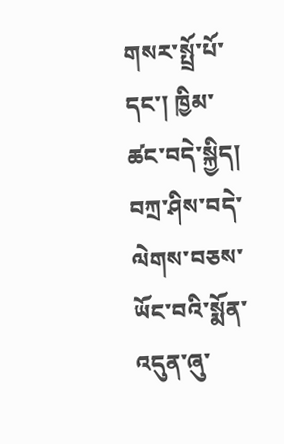གསར་སྤྲོ་པོ་དང་། ཁྱིམ་ཚང་བདེ་སྐྱིད། བཀྲ་ཤིས་བདེ་ལེགས་བཅས་ཡོང་བའི་སྨོན་འདུན་ཞུ་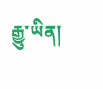རྒྱུ་ཡིན།